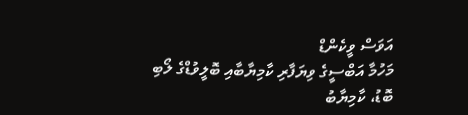އަވަސް ވީކެންޑް
މަހުމާ އަބްސީގެ ވިޔަފާރި ކާމިޔާބާއި ބޮލީވުޑްގެ ލޯބި
ބޮޑު، ކާމިޔާބު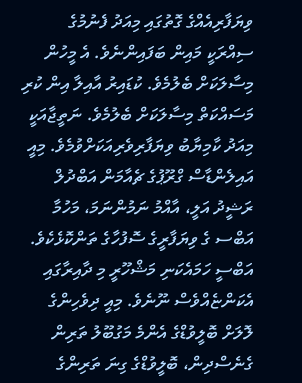ވިޔަފާރިއެއްގެ ގޮތުގައި މިއަދު ފެނުމުގެ ސިއްރަކީ މައިން ބަފައިންނެވެ. އެ މީހުން މިސާލަކަށް ބެލުމެވެ. ކުޑައިރު އާއިލާ އިން ކުރި މަސައްކަތް މިސާލަކަށް ބެލުމެވެ. ނަތީޖާއަކީ މިއަދު ކާމިޔާބު ވިޔަފާރިވެރިއަކަށްވުމެވެ. މިއީ އައިލެންޑާސް ގްރޫޕުގެ ޗެއާމަން އަބްދުލް ރަޝީދު އަލީ، އާއްމު ނަމުންނަމަ، މަހުމާ އަބްސ ގެ ވިޔަފާރީގެ ސޮފުހާގެ ތަންކޮޅެކެވެ. އަބްސީ ހަމައެކަނި މަޝްހޫރީ މި ދާއިރާގައި އެކަންޏެއްވެސް ނޫނެވެ. މިއީ ދިވެހިންގެ ލޮލަށް ބޮލީވުޑްގެ އެންމެ މަގުބޫލު ތަރިން ގެނެސްދިން، ބޮލީވުޑްގެ ގިނަ ތަރިންގެ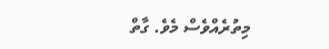މިތުރެއްވެސް މެވެ. ގާތް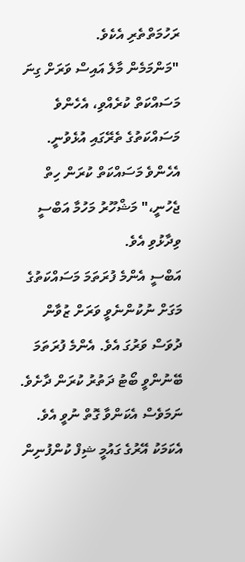ރަހުމަތްތެރި އެކެވެ.
"މަންމަމެން މާލެ އައިސް ވަރަށް ގިނަ މަސައްކަތް ކުރެއްވި، އެހެންވެ މަސައްކަތުގެ ތެރޭގައި އުޅެވުނީ. އެހެންވެ މަސައްކަތް ކުރަން ހިތް ޖެހުނީ،" މަޝްހޫރު މަހުމާ އަބްސީ ވިދާޅުވި އެވެ.
އަބްސީ އެންމެ ފުރަތަމަ މަސައްކަތުގެ މަގަށް ނުކުންނެވީ ވަރަށް ޒުވާން ދުވަސް ވަރުގަ އެވެ. އެންމެ ފުރަތަމަ ބޭނުންވީ ބޯޓު ދަތުރު ކުރަން ދާށެވެ. ނަމަވެސް އެކަންވާ ގޮތް ނުވީ އެވެ. އެކަމަކު އޭރުގެ ގައުމީ ޝިފް ކުންފުނިން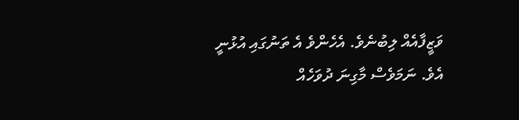ވަޒީފާއެއް ލިބުނެވެ. އެހެންވެ އެ ތަނުގައި އުޅުނީ އެވެ. ނަމަވެސް މާގިނަ ދުވަހެއް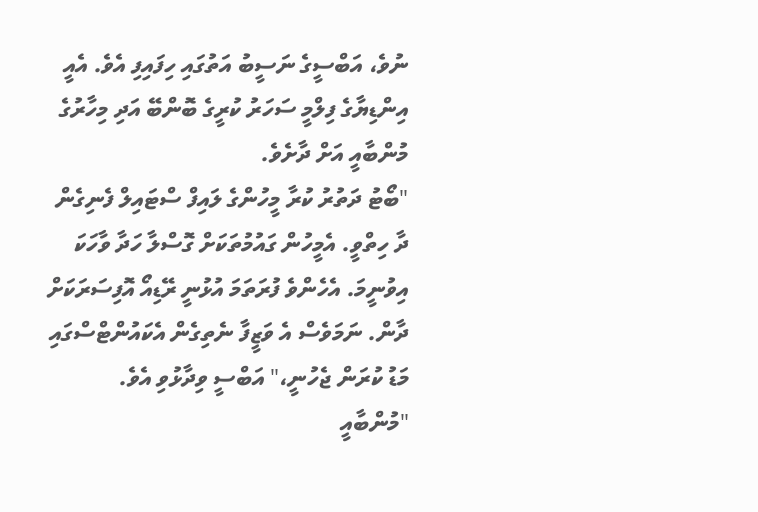ނުވެ، އަބްސީގެ ނަސީބު އަތުގައި ހިފައިފި އެވެ. އެއީ އިންޑިޔާގެ ފިލްމީ ސަހަރު ކުރީގެ ބޮންބޭ އަދި މިހާރުގެ މުންބާއީ އަށް ދާށެވެ.
"ބޯޓު ދަތުރު ކުރާ މީހުންގެ ލައިފް ސްޓައިލް ފެނިގެން ދާ ހިތްވީ. އެމީހުން ގައުމުތަކަށް ގޮސްލާ ހަދާ ވާހަކަ އިވުނީމަ. އެހެންވެ ފުރަތަމަ އުޅުނީ ރޭޑިއޯ އޮފިސަރަކަށް ދާން. ނަމަވެސް އެ ވަޒީފާ ނެތިގެން އެކައުންޓްސްގައި މަޑު ކުރަން ޖެހުނީ،" އަބްސީ ވިދާޅުވި އެވެ.
"މުންބާއީ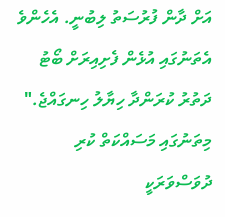އަށް ދާން ފުރުސަތު ލިބުނީ. އެހެންވެ އެތަނުގައި އުޅެން ފެށިއިރަށް ބޯޓު ދަތުރު ކުރަންދާ ހިޔާލު ހިނގައްޖެ."
މިތަނުގައި މަސައްކަތް ކުރި ދުވަސްވަރަކީ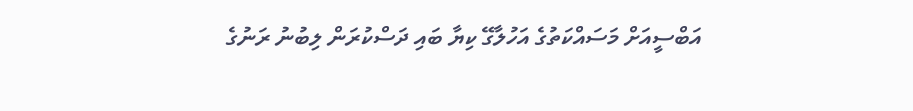އަބްސީއަށް މަސައްކަތުގެ އަހުލާގޭ ކިޔާ ބައި ދަސްކުރަން ލިބުނު ރަނުގެ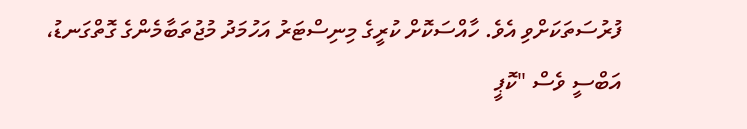ފުރުސަތަކަށްވި އެވެ. ހާއްސަކޮށް ކުރީގެ މިނިސްޓަރު އަހުމަދު މުޖުތަބާމެންގެ ގޮތްގަނޑު، އަބްސީ ވެސް "ކޮޕީ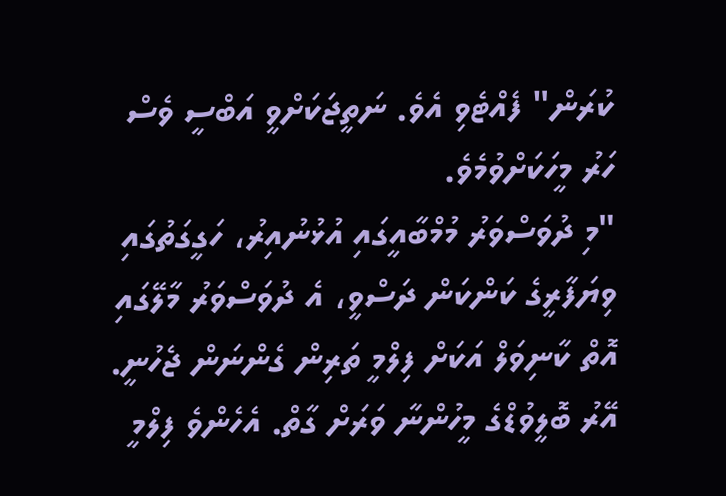ކުރަން" ފެއްޓެވި އެވެ. ނަތީޖަކަށްވީ އަބްސީ ވެސް ހަރު މީހަކަށްވުމެވެ.
"މި ދުވަސްވަރު މުމްބާއީގައި އުޅުނުއިރު، ހަގީގަތުގައި ވިޔަފާރީގެ ކަންކަން ދަސްވީ، އެ ދުވަސްވަރު މާލޭގައި އޮތް ކާނިވަލް އަކަށް ފިލްމީ ތަރިން ގެންނަން ޖެހުނީ. އޭރު ބޮލީވުޑްގެ މީހުންނާ ވަރަށް ގާތް. އެހެންވެ ފިލްމީ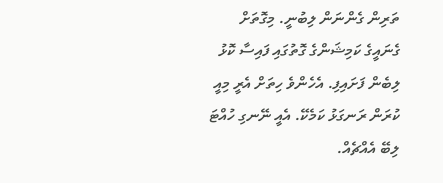ތަރިން ގެންނަން ލިބުނީ. މިގޮތަށް ގެނައީގެ ކަމިޝަންގެ ގޮތުގައި ފައިސާ ކޮޅު ލިބެން ފަށައިފި. އެހެންވެ ހިތަށް އެރީ މިއީ ކުރަން ރަނގަޅު ކަމެކޭ. އެއީ ނޭނގި ހުއްޓަ ލިބޭ އެއްޗެއް.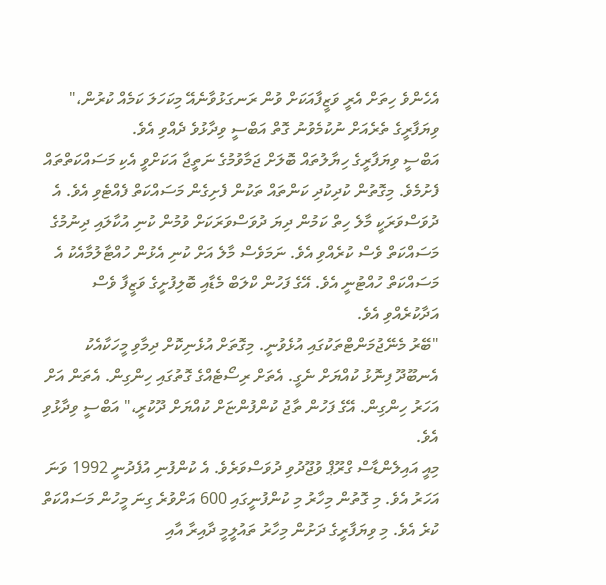އެހެންވެ ހިތަށް އެރީ ވަޒީފާއަކަށް ވުން ރަނގަޅުވާނެއޭ މިކަހަލަ ކަމެއް ކުރުން،" ވިޔަފާރީގެ ތެރެއަށް ނުކުމެވުނު ގޮތް އަބްސީ ވިދާޅުވެ ދެއްވި އެވެ.
އަބްސީ ވިޔަފާރީގެ ހިޔާލުތައް ބޮލަށް ޖަމާވުމުގެ ނަތީޖާ އަކަށްވީ އެކި މަސައްކަތްތައް ފެށުމެވެ. މިގޮތުން ކުދިކުދި ކަންތައް ތަކުން ފެށިގެން މަސައްކަތް ފެއްޓެވި އެވެ. އެ ދުވަސްވަރަކީ މާލެ ހިތް ކަމުން ދިޔަ ދުވަސްވަރަކަށް ވުމުން ކުނި އުކާލައި ދިނުމުގެ މަސައްކަތް ވެސް ކުރެއްވި އެވެ. ނަމަވެސް މާލެ އަށް ކުނި އެޅުން ހުއްޓާލުމާއެކު އެ މަސައްކަތް ހުއްޓުނީ އެވެ. އޭގެ ފަހުން ކްލަބް މެޑާއި ބޮލިފުށީގެ ވަޒީފާ ވެސް އަދާކުރެއްވި އެވެ.
"ބޭރު މެނޭޖުމަންޓްތަކުގައި އުޅެވުނީ. މިގޮތަށް އުޅެނިކޮށް ދިމާވި މީހަކާއެކު އެނބޫދޫ ފިނޮޅު ކުއްޔަށް ނެގީ. އެތަށް ރިސޯޓެއްގެ ގޮތުގައި ހިންގިން. އެތަން އަށް އަހަރު ހިންގިން. އޭގެ ފަހުން ތާޖު ކުންފުންޏަށް ކުއްޔަށް ދޫކުރީ،" އަބްސީ ވިދާޅުވި އެވެ.
މިއީ އައިލެންޑާސް ގްރޫޕް ވުޖޫދުވި ދުވަސްވަރެވެ. އެ ކުންފުނި އުފެދުނީ 1992 ވަނަ އަހަރު އެވެ. މި ގޮތުން މިހާރު މި ކުންފުނީގައި 600 އަށްވުރެ ގިނަ މީހުން މަސައްކަތް ކުރެ އެވެ. މި ވިޔަފާރީގެ ދަށުން މިހާރު ތައުލީމީ ދާއިރާ އާއި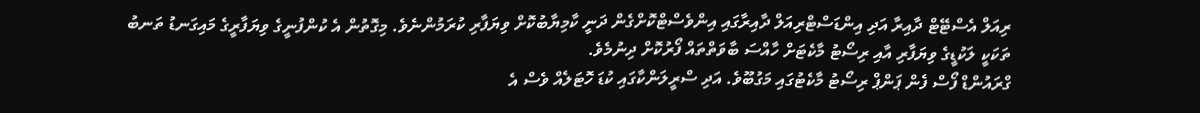ރިއަލް އެސްޓޭޓް ދާއިރާ އަދި އިންޑަސްޓްރިއަލް ދާއިރާގައި އިންވެސްޓްކޮށްގެން ދަނީ ކާމިޔާބުކޮށް ވިޔަފާރި ކުރަމުންނެވެ. މިގޮތުން އެ ކުންފުނީގެ ވިޔަފާރީގެ މައިގަނޑު ތަނބު ތަކަކީ ލަކުޑީގެ ވިޔަފާރި އާއި ރިސޯޓު މާކެޓަށް ހާއްސަ ބާވަތްތައް ފޯރުކޮށް ދިނުމެވެ.
ގްރައުންޑް ފޯސް ފެން ޕަންޕް ރިސޯޓު މާކެޓުގައި މަގުބޫވެ. އަދި ސްރީލަންކާގައި ކުޑަ ހޮޓަލެއް ވެސް އެ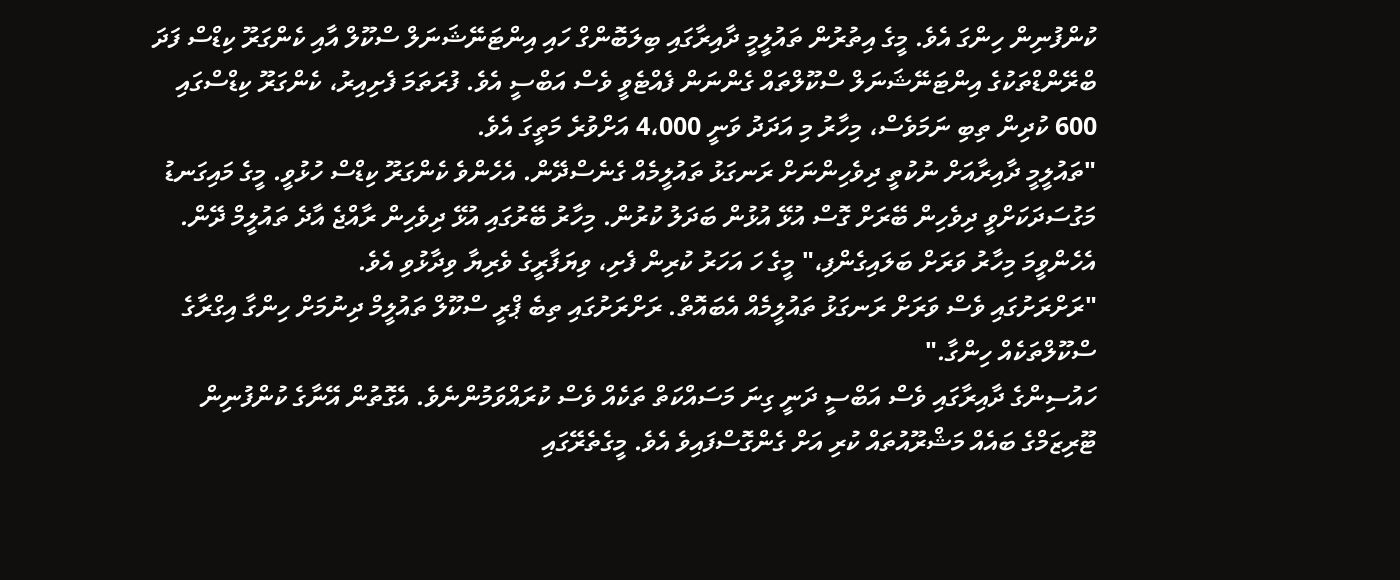ކުންފުނިން ހިންގަ އެވެ. މީގެ އިތުރުން ތައުލީމީ ދާއިރާގައި ބިލަބޮންގް ހައި އިންޓަނޭޝަނަލް ސްކޫލް އާއި ކެންގަރޫ ކިޑްސް ފަދަ ބްރޭންޑްތަކުގެ އިންޓަނޭޝަނަލް ސްކޫލްތައް ގެންނަން ފެއްޓެވީ ވެސް އަބްސީ އެވެ. ފުރަތަމަ ފެށިއިރު، ކެންގަރޫ ކިޑްސްގައި 600 ކުދިން ތިބި ނަމަވެސް، މިހާރު މި އަދަދު ވަނީ 4،000 އަށްވުރެ މަތީގަ އެވެ.
"ތައުލީމީ ދާއިރާއަށް ނުކުތީ ދިވެހިންނަށް ރަނގަޅު ތައުލީމެއް ގެނެސްދޭން. އެހެންވެ ކެންގަރޫ ކިޑްސް ހުޅުވީ. މީގެ މައިގަނޑު މަގުސަދަކަށްވީ ދިވެހިން ބޭރަށް ގޮސް އުޅޭ އުޅުން ބަދަލު ކުރުން. މިހާރު ބޭރުގައި އުޅޭ ދިވެހިން ރާއްޖެ އާދެ ތައުލީމް ދޭން. އެހެންވީމަ މިހާރު ވަރަށް ބަލައިގެންފި،" މީގެ ހަ އަހަރު ކުރިން ފެށި، ވިޔަފާރީގެ ވެރިޔާ ވިދާޅުވި އެވެ.
"ރަށްރަށުގައި ވެސް ވަރަށް ރަނގަޅު ތައުލީމެއް އެބައޮތް. ރަށްރަށުގައި ތިބެ ޕްރީ ސްކޫލް ތައުލީމް ދިނުމަށް ހިންގާ އިގްރާގެ ސްކޫލްތަކެއް ހިންގާ."
ހައުސިންގެ ދާއިރާގައި ވެސް އަބްސީ ދަނީ ގިނަ މަސައްކަތް ތަކެއް ވެސް ކުރައްވަމުންނެވެ. އެގޮތުން އޭނާގެ ކުންފުނިން ޓޫރިޒަމްގެ ބައެއް މަޝްރޫއުތައް ކުރި އަށް ގެންގޮސްފައިވެ އެވެ. މީގެތެރޭގައި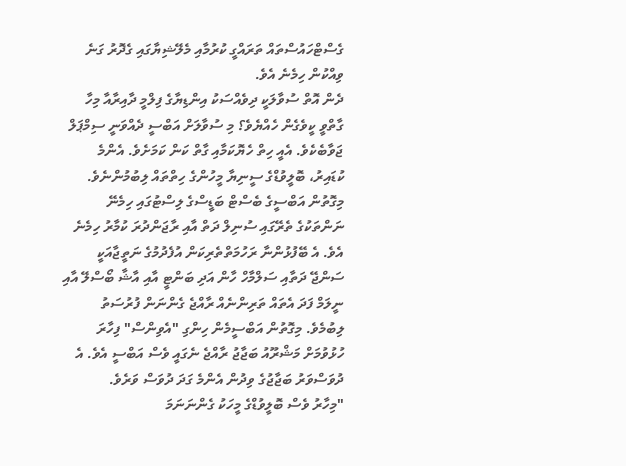ގެސްޓްހައުސްތައް ތަރައްގީ ކުރުމާއި މެލޭޝިޔާގައި ގެދޮރު ގަނެ ވިއްކުން ހިމެނެ އެވެ.
ދެން އޮތް ސުވާލަކީ ދިވެއްސަކު އިންޑިޔާގެ ފިލްމީ ދާއިރާއާ މިހާ ގާތްވީ ކީވެގެން ހެއްޔެވެ؟ މި ސުވާލަށް އަބްސީ ދެއްވަނީ ސިމްޕަލް ޖަވާބެކެވެ. އެއީ ހިތް ހެޔޮކަމާއި ގާތް ކަން ކަމަށެވެ. އެންމެ ކުޑައިރު، ބޮލީވުޑްގެ ސީނިޔާ މީހުންގެ ހިތްތައް ލިބުމުންނެވެ. މިގޮތުން އަބްސީގެ ބެސްޓް ބަޑީސްގެ ލިސްޓުގައި ހިމެނޭ ނަންތަކުގެ ތެރޭގައި ސުނިލް ދަތް އާއި ރާޖަންދުރަ ކުމާރު ހިމެނެ އެވެ. އެ ބޭފުޅުންނާ ރަހުމަތްތެރިކަން އުފެދުމުގެ ނަތީޖާއަކީ ސަންޖޭ ދަތާއި ސަލްމާހް ހާން އަދި ބަންޓީ އާއި އާޝާ ބޯސްލޭ އާއި ނީލަމް ފަދަ އެތައް ތަރިންނެއް ރާއްޖެ ގެންނަން ފުރުސަތު ލިބުމެވެ. މިގޮތުން އަބްސީމެން ހިންގި "އެވިންސް" ފިހާރަ ހުޅުވުމަށް މަޝްރޫއު ބަޖާޖު ރާއްޖެ ނެގައީ ވެސް އަބްސީ އެވެ. އެ ދުވަސްވަރު ބަޖާޖުގެ ވިދުން އެންމެ ގަދަ ދުވަސް ވަރެވެ.
"މިހާރު ވެސް ބޮލީވުޑްގެ މީހަކު ގެންނަނަމަ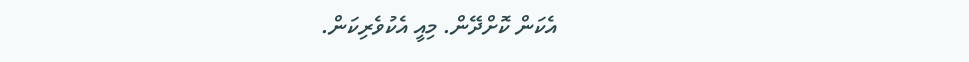އެކަން ކޮށްދޭން. މިއީ އެކުވެރިކަން.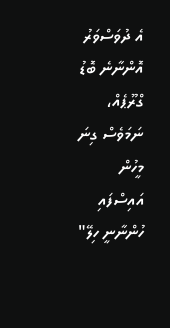އެ ދުވަސްވަރު އޮންނާނެ ބޮޑު ގްރޫޕެއް، ނަމަވެސް ގިނަ މީހުން އައިސްފައި ހުންނާނީ ހިލޭ"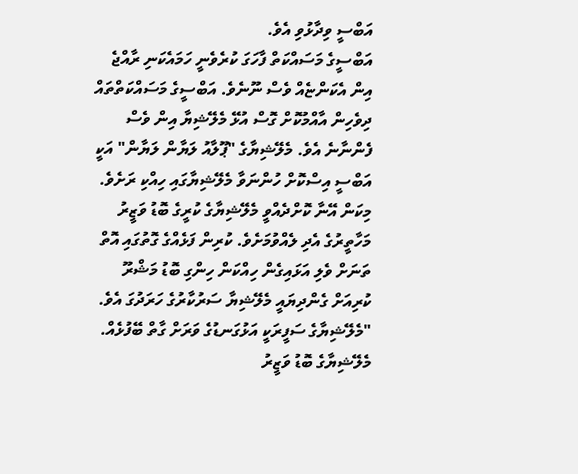އަބްސީ ވިދާޅުވި އެވެ.
އަބްސީގެ މަސައްކަތް ފާހަގަ ކުރެވެނީ ހަމައެކަނި ރާއްޖެ އިން އެކަންޏެއް ވެސް ނޫނެވެ. އަބްސީގެ މަސައްކަތްތައް ދިވެހިން އާއްމުކޮށް ގޮސް އުޅޭ މެލޭޝިޔާ އިން ވެސް ފެންނާނެ އެވެ. މެލޭޝިޔާގެ "ޕޫލާއު ލަޔާން ލަޔާން" އަކީ އަބްސީ އިސްކޮށް ހުންނަވާ މެލޭޝިޔާގައި ހިއްކި ރަށެވެ. މިކަން އޭނާ ކޮށްދެއްވީ މެލޭޝިޔާގެ ކުރީގެ ބޮޑު ވަޒީރު މަހާތީރުގެ އެދި ލެއްވުމަށެވެ. ކުރިން ފަޅެއްގެ ގޮތުގައި އޮތް ތަނަށް ވެލި އަޅައިގެން ހިއްކަން ހިންގި ބޮޑު މަޝްރޫ ކުރިއަށް ގެންދިޔައީ މެލޭޝިޔާ ސަރުކާރުގެ ހަރަދުގަ އެވެ.
"މެލޭޝިޔާގެ ސަފީރަކީ އަޅުގަނޑުގެ ވަރަށް ގާތް ބޭފުޅެއް. މެލޭޝިޔާގެ ބޮޑު ވަޒީރު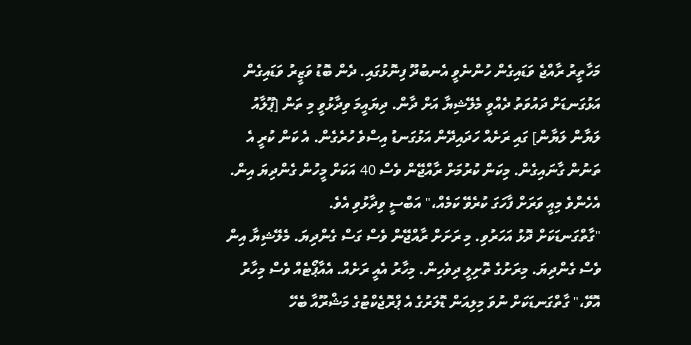މަހާތީރު ރާއްޖެ ވަޑައިގެން ހުންނެވީ އެނބުދޫ ފިނޮޅުގައި. ދެން ބޮޑު ވަޒީރު ވަޑައިގެން އަޅުގަނޑަށް ދައުވަތު ދެއްވީ މެލޭޝިޔާ އަށް ދާން. ދިޔައީމަ ވިދާޅުވީ މި ތަން [ޕޫލާއު ލަޔާން ލަޔާން] ގައި ރަށެއް ހަދައިދޭން އަޅުގަނޑު އިސްވެ ހުރެގެން. އެ ކަން ކުރީ އެ ތަނުން ގާނައިގެން. މިކަން ކުރުމަށް ރާއްޖޭން ވެސް 40 އަކަށް މީހުން ގެންދިޔަ އިން. އެހެންވެ މިއީ ވަރަށް ފާހަގަ ކުރެވޭ ކަމެއް،" އަބްސީ ވިދާޅުވި އެވެ.
"ގާތްގަނޑަކަށް ދޮޅު އަހަރުވި. މި ރަށަށް ރާއްޖޭން ވެސް ގަސް ގެންދިޔަ. މެލޭޝިޔާ އިން ވެސް ގެންދިޔަ. މިރަށުގެ ތޮށިލީ ދިވެހިން. މިހާރު އެއީ ރަށެއް. އެއާޕޯޓެއް ވެސް މިހާރު އޮވޭ،" ގާތްގަނޑަކަށް ނުވަ މިލިއަން ޑޮލަރުގެ އެ ޕްރޮޖެކްޓުގެ މަޝްރޫއާ ބެހޭ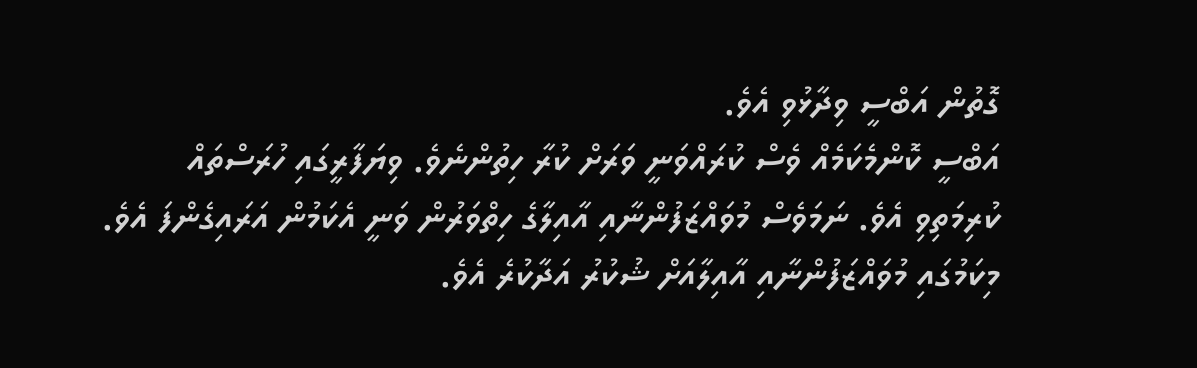ގޮތުން އަބްސީ ވިދާޅުވި އެވެ.
އަބްސީ ކޮންމެކަމެއް ވެސް ކުރައްވަނީ ވަރަށް ކުރާ ހިތުންނެވެ. ވިޔަފާރީގައި ހުރަސްތައް ކުރިމަތިވި އެވެ. ނަމަވެސް މުވައްޒަފުންނާއި އާއިލާގެ ހިތްވަރުން ވަނީ އެކަމުން އަރައިގެންފަ އެވެ. މިކަމުގައި މުވައްޒަފުންނާއި އާއިލާއަށް ޝުކުރު އަދާކުރެ އެވެ.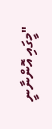"މީގައި އޮންނާނީ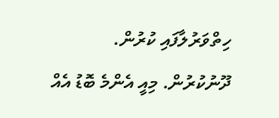ހިތްވަރުލާފައި ކުރުން. ދޫނުކުރުން. މިއީ އެންމެ ބޮޑު އެއް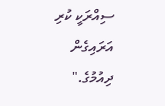ސިއްރަކީ ކުރި އަރައިގެން ދިއުމުގެ."